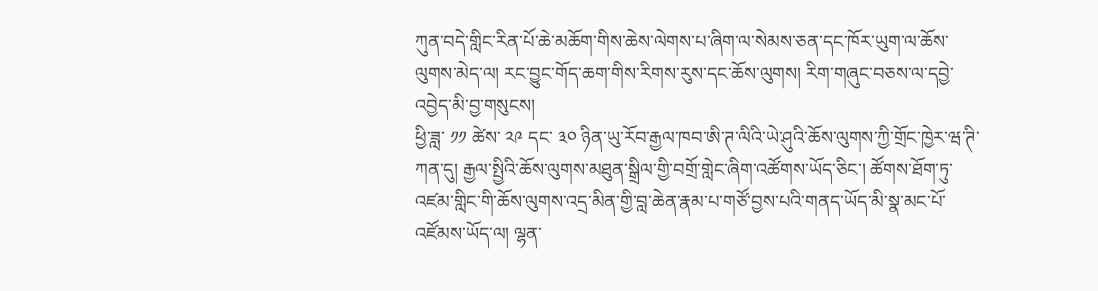ཀུན་བདེ་གླིང་རིན་པོ་ཆེ་མཆོག་གིས་ཆེས་ལེགས་པ་ཞིག་ལ་སེམས་ཅན་དང་ཁོར་ཡུག་ལ་ཆོས་ལུགས་མེད་ལ། རང་བྱུང་གོད་ཆག་གིས་རིགས་རུས་དང་ཆོས་ལུགས། རིག་གཞུང་བཅས་ལ་དབྱེ་འབྱེད་མི་བྱ་གསུངས།
ཕྱི་ཟླ་ ༡༡ ཚེས་ ༢༩ དང་ ༣༠ ཉིན་ཡུ་རོབ་རྒྱལ་ཁབ་ཨི་ཊ་ལིའི་ཡེ་ཤུའི་ཆོས་ལུགས་ཀྱི་གྲོང་ཁྱེར་ཝ་ཊི་ཀན་དུ། རྒྱལ་སྤྱིའི་ཆོས་ལུགས་མཐུན་སྒྲིལ་གྱི་བགྲོ་གླེང་ཞིག་འཚོགས་ཡོད་ཅིང་། ཚོགས་ཐོག་ཏུ་འཛམ་གླིང་གི་ཆོས་ལུགས་འདྲ་མིན་གྱི་བླ་ཆེན་རྣམ་པ་གཙོ་བྱས་པའི་གནད་ཡོད་མི་སྣ་མང་པོ་འཛོམས་ཡོད་ལ། ལྷན་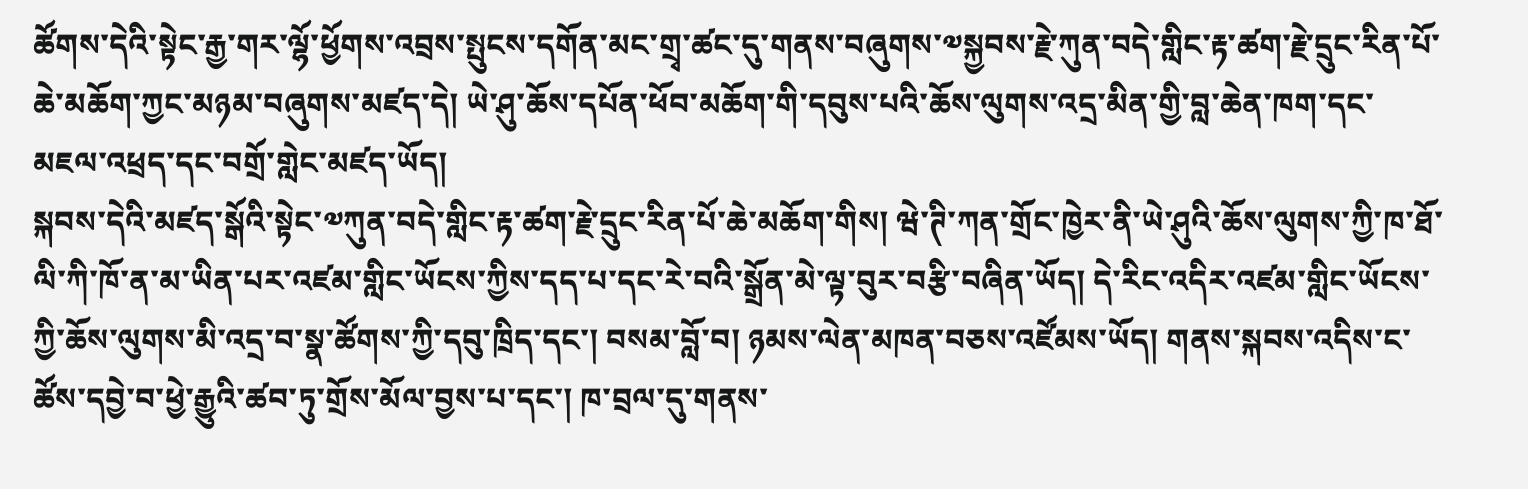ཚོགས་དེའི་སྟེང་རྒྱ་གར་ལྷོ་ཕྱོགས་འབྲས་སྤུངས་དགོན་མང་གྲྭ་ཚང་དུ་གནས་བཞུགས་༧སྐྱབས་རྗེ་ཀུན་བདེ་གླིང་རྟ་ཚག་རྗེ་དྲུང་རིན་པོ་ཆེ་མཆོག་ཀྱང་མཉམ་བཞུགས་མཛད་དེ། ཡེ་ཤུ་ཆོས་དཔོན་ཕོབ་མཆོག་གི་དབུས་པའི་ཆོས་ལུགས་འདྲ་མིན་གྱི་བླ་ཆེན་ཁག་དང་མཇལ་འཕྲད་དང་བགྲོ་གླེང་མཛད་ཡོད།
སྐབས་དེའི་མཛད་སྒོའི་སྟེང་༧ཀུན་བདེ་གླིང་རྟ་ཚག་རྗེ་དྲུང་རིན་པོ་ཆེ་མཆོག་གིས། ཝེ་ཊི་ཀན་གྲོང་ཁྱེར་ནི་ཡེ་ཤུའི་ཆོས་ལུགས་ཀྱི་ཁ་ཐོ་ལི་ཀི་ཁོ་ན་མ་ཡིན་པར་འཛམ་གླིང་ཡོངས་ཀྱིས་དད་པ་དང་རེ་བའི་སྒྲོན་མེ་ལྟ་བུར་བརྩི་བཞིན་ཡོད། དེ་རིང་འདིར་འཛམ་གླིང་ཡོངས་ཀྱི་ཆོས་ལུགས་མི་འདྲ་བ་སྣ་ཚོགས་ཀྱི་དབུ་ཁྲིད་དང་། བསམ་བློ་བ། ཉམས་ལེན་མཁན་བཅས་འཛོམས་ཡོད། གནས་སྐབས་འདིས་ང་ཚོས་དབྱེ་བ་ཕྱེ་རྒྱུའི་ཚབ་ཏུ་གྲོས་མོལ་བྱས་པ་དང་། ཁ་བྲལ་དུ་གནས་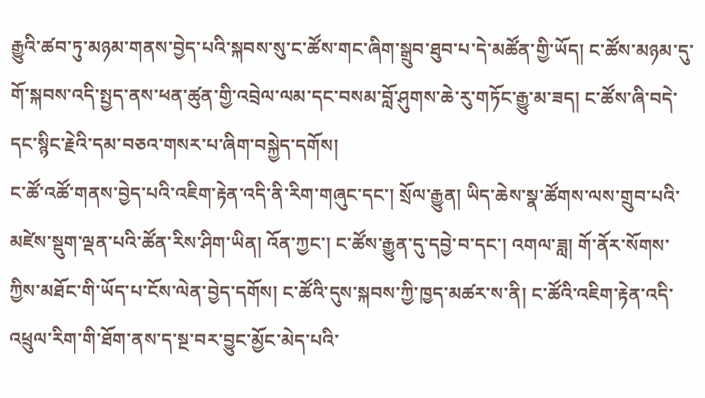རྒྱུའི་ཚབ་ཏུ་མཉམ་གནས་བྱེད་པའི་སྐབས་སུ་ང་ཚོས་གང་ཞིག་སྒྲུབ་ཐུབ་པ་དེ་མཚོན་གྱི་ཡོད། ང་ཚོས་མཉམ་དུ་གོ་སྐབས་འདི་སྤྱད་ནས་ཕན་ཚུན་གྱི་འབྲེལ་ལམ་དང་བསམ་བློ་ཤུགས་ཆེ་རུ་གཏོང་རྒྱུ་མ་ཟད། ང་ཚོས་ཞི་བདེ་དང་སྙིང་རྗེའི་དམ་བཅའ་གསར་པ་ཞིག་བསྐྱེད་དགོས།
ང་ཚོ་འཚོ་གནས་བྱེད་པའི་འཇིག་རྟེན་འདི་ནི་རིག་གཞུང་དང་། སྲོལ་རྒྱུན། ཡིད་ཆེས་སྣ་ཚོགས་ལས་གྲུབ་པའི་མཛེས་སྡུག་ལྡན་པའི་ཚོན་རིས་ཤིག་ཡིན། འོན་ཀྱང་། ང་ཚོས་རྒྱུན་དུ་དབྱེ་བ་དང་། འགལ་ཟླ། གོ་ནོར་སོགས་ཀྱིས་མཐོང་གི་ཡོད་པ་ངོས་ལེན་བྱེད་དགོས། ང་ཚོའི་དུས་སྐབས་ཀྱི་ཁྱད་མཚར་ས་ནི། ང་ཚོའི་འཇིག་རྟེན་འདི་འཕྲུལ་རིག་གི་ཐོག་ནས་ད་སྔ་བར་བྱུང་མྱོང་མེད་པའི་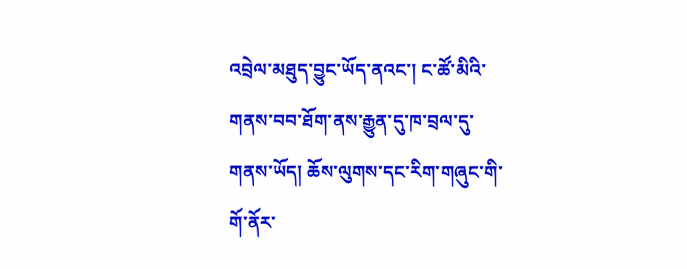འབྲེལ་མཐུད་བྱུང་ཡོད་ནའང་། ང་ཚོ་མིའི་གནས་བབ་ཐོག་ནས་རྒྱུན་དུ་ཁ་བྲལ་དུ་གནས་ཡོད། ཆོས་ལུགས་དང་རིག་གཞུང་གི་གོ་ནོར་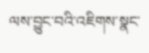ལས་བྱུང་བའི་འཇིགས་སྣང་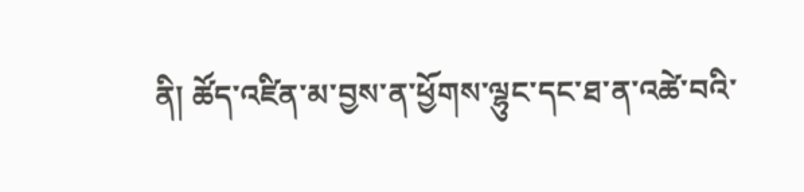ནི། ཚོད་འཛིན་མ་བྱས་ན་ཕྱོགས་ལྷུང་དང་ཐ་ན་འཚེ་བའི་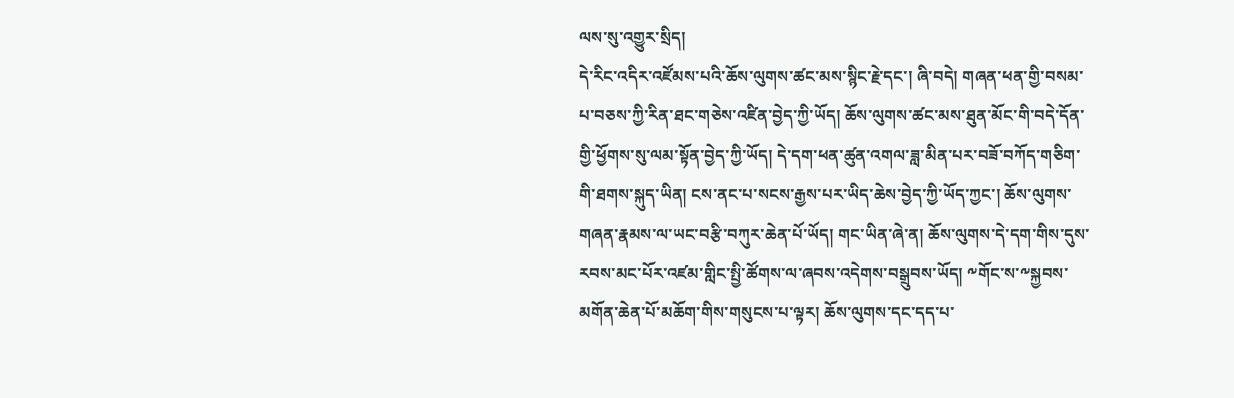ལས་སུ་འགྱུར་སྲིད།
དེ་རིང་འདིར་འཛོམས་པའི་ཆོས་ལུགས་ཚང་མས་སྙིང་རྗེ་དང་། ཞི་བདེ། གཞན་ཕན་གྱི་བསམ་པ་བཅས་ཀྱི་རིན་ཐང་གཅེས་འཛིན་བྱེད་ཀྱི་ཡོད། ཆོས་ལུགས་ཚང་མས་ཐུན་མོང་གི་བདེ་དོན་གྱི་ཕྱོགས་སུ་ལམ་སྟོན་བྱེད་ཀྱི་ཡོད། དེ་དག་ཕན་ཚུན་འགལ་ཟླ་མིན་པར་བཟོ་བཀོད་གཅིག་གི་ཐགས་སྐུད་ཡིན། ངས་ནང་པ་སངས་རྒྱས་པར་ཡིད་ཆེས་བྱེད་ཀྱི་ཡོད་ཀྱང་། ཆོས་ལུགས་གཞན་རྣམས་ལ་ཡང་བརྩི་བཀུར་ཆེན་པོ་ཡོད། གང་ཡིན་ཞེ་ན། ཆོས་ལུགས་དེ་དག་གིས་དུས་རབས་མང་པོར་འཛམ་གླིང་སྤྱི་ཚོགས་ལ་ཞབས་འདེགས་བསྒྲུབས་ཡོད། ༸གོང་ས་༸སྐྱབས་མགོན་ཆེན་པོ་མཆོག་གིས་གསུངས་པ་ལྟར། ཆོས་ལུགས་དང་དད་པ་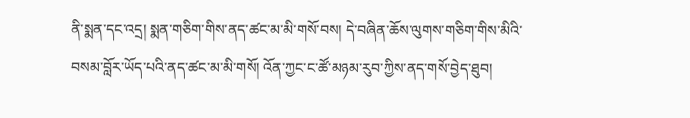ནི་སྨན་དང་འདྲ། སྨན་གཅིག་གིས་ནད་ཚང་མ་མི་གསོ་བས། དེ་བཞིན་ཆོས་ལུགས་གཅིག་གིས་མིའི་བསམ་བློར་ཡོད་པའི་ནད་ཚང་མ་མི་གསོ། འོན་ཀྱང་ང་ཚོ་མཉམ་རུབ་ཀྱིས་ནད་གསོ་བྱེད་ཐུབ།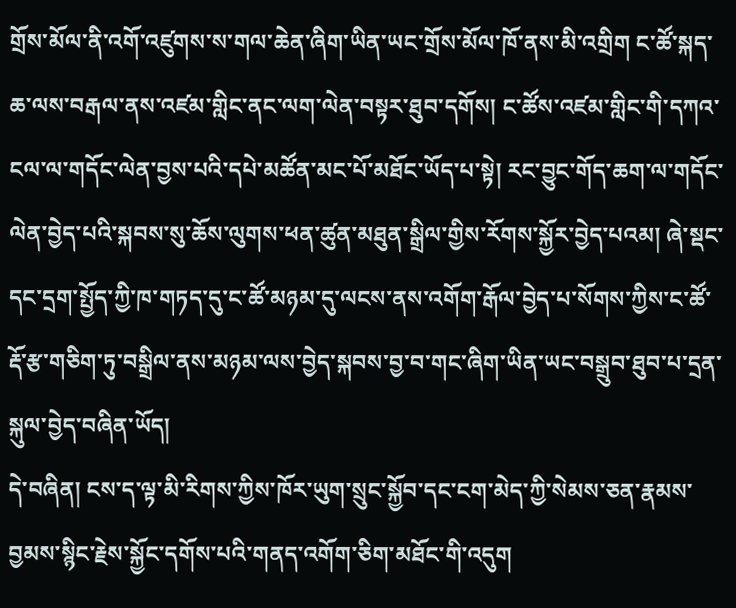གྲོས་མོལ་ནི་འགོ་འཛུགས་ས་གལ་ཆེན་ཞིག་ཡིན་ཡང་གྲོས་མོལ་ཁོ་ནས་མི་འགྲིག ང་ཚོ་སྐད་ཆ་ལས་བརྒལ་ནས་འཛམ་གླིང་ནང་ལག་ལེན་བསྟར་ཐུབ་དགོས། ང་ཚོས་འཛམ་གླིང་གི་དཀའ་ངལ་ལ་གདོང་ལེན་བྱས་པའི་དཔེ་མཚོན་མང་པོ་མཐོང་ཡོད་པ་སྟེ། རང་བྱུང་གོད་ཆག་ལ་གདོང་ལེན་བྱེད་པའི་སྐབས་སུ་ཆོས་ལུགས་ཕན་ཚུན་མཐུན་སྒྲིལ་གྱིས་རོགས་སྐྱོར་བྱེད་པའམ། ཞེ་སྡང་དང་དྲག་སྤྱོད་ཀྱི་ཁ་གཏད་དུ་ང་ཚོ་མཉམ་དུ་ལངས་ནས་འགོག་རྒོལ་བྱེད་པ་སོགས་ཀྱིས་ང་ཚོ་རྡོ་རྩ་གཅིག་ཏུ་བསྒྲིལ་ནས་མཉམ་ལས་བྱེད་སྐབས་བྱ་བ་གང་ཞིག་ཡིན་ཡང་བསྒྲུབ་ཐུབ་པ་དྲན་སྐུལ་བྱེད་བཞིན་ཡོད།
དེ་བཞིན། ངས་ད་ལྟ་མི་རིགས་ཀྱིས་ཁོར་ཡུག་སྲུང་སྐྱོབ་དང་ངག་མེད་ཀྱི་སེམས་ཅན་རྣམས་བྱམས་སྙིང་རྗེས་སྐྱོང་དགོས་པའི་གནད་འགོག་ཅིག་མཐོང་གི་འདུག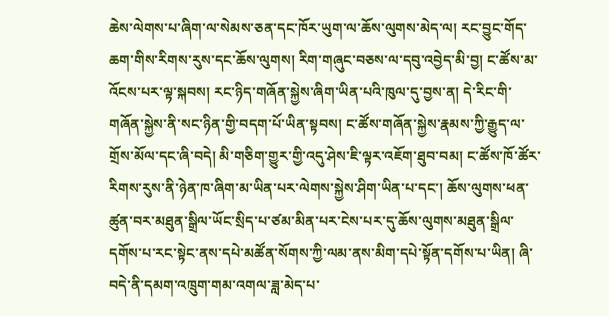ཆེས་ལེགས་པ་ཞིག་ལ་སེམས་ཅན་དང་ཁོར་ཡུག་ལ་ཆོས་ལུགས་མེད་ལ། རང་བྱུང་གོད་ཆག་གིས་རིགས་རུས་དང་ཆོས་ལུགས། རིག་གཞུང་བཅས་ལ་དབུ་འབྱེད་མི་བྱ། ང་ཚོས་མ་འོངས་པར་ལྟ་སྐབས། རང་ཉིད་གཞོན་སྐྱེས་ཞིག་ཡིན་པའི་ཁུལ་དུ་བྱས་ན། དེ་རིང་གི་གཞོན་སྐྱེས་ནི་སང་ཉིན་གྱི་བདག་པོ་ཡིན་སྟབས། ང་ཚོས་གཞོན་སྐྱེས་རྣམས་ཀྱི་རྒྱུད་ལ་གྲོས་མོལ་དང་ཞི་བདེ། མི་གཅིག་གྱུར་གྱི་འདུ་ཤེས་ཇི་ལྟར་འཇོག་ཐུབ་བམ། ང་ཚོས་ཁོ་ཚོར་རིགས་རུས་ནི་ཉེན་ཁ་ཞིག་མ་ཡིན་པར་ལེགས་སྐྱེས་ཤིག་ཡིན་པ་དང་། ཆོས་ལུགས་ཕན་ཚུན་བར་མཐུན་སྒྲིལ་ཡོང་སྲིད་པ་ཙམ་མིན་པར་ངེས་པར་དུ་ཆོས་ལུགས་མཐུན་སྒྲིལ་དགོས་པ་རང་སྟེང་ནས་དཔེ་མཚོན་སོགས་ཀྱི་ལམ་ནས་མིག་དཔེ་སྟོན་དགོས་པ་ཡིན། ཞི་བདེ་ནི་དམག་འཁྲུག་གམ་འགལ་ཟླ་མེད་པ་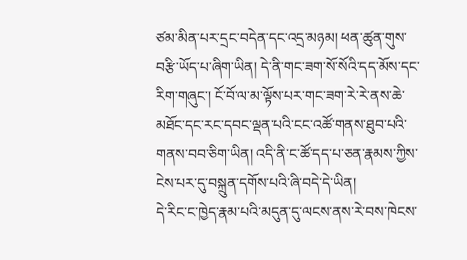ཙམ་མིན་པར་དྲང་བདེན་དང་འདྲ་མཉམ། ཕན་ཚུན་གུས་བརྩི་ཡོད་པ་ཞིག་ཡིན། དེ་ནི་གང་ཟག་སོ་སོའི་དད་མོས་དང་རིག་གཞུང་། ངོ་བོ་ལ་མ་ལྟོས་པར་གང་ཟག་རེ་རེ་ནས་ཆེ་མཐོང་དང་རང་དབང་ལྡན་པའི་ངང་འཚོ་གནས་ཐུབ་པའི་གནས་བབ་ཅིག་ཡིན། འདི་ནི་ང་ཚོ་དད་པ་ཅན་རྣམས་ཀྱིས་ངེས་པར་དུ་བསྐྲུན་དགོས་པའི་ཞི་བདེ་དེ་ཡིན།
དེ་རིང་ང་ཁྱེད་རྣམ་པའི་མདུན་དུ་ལངས་ནས་རེ་བས་ཁེངས་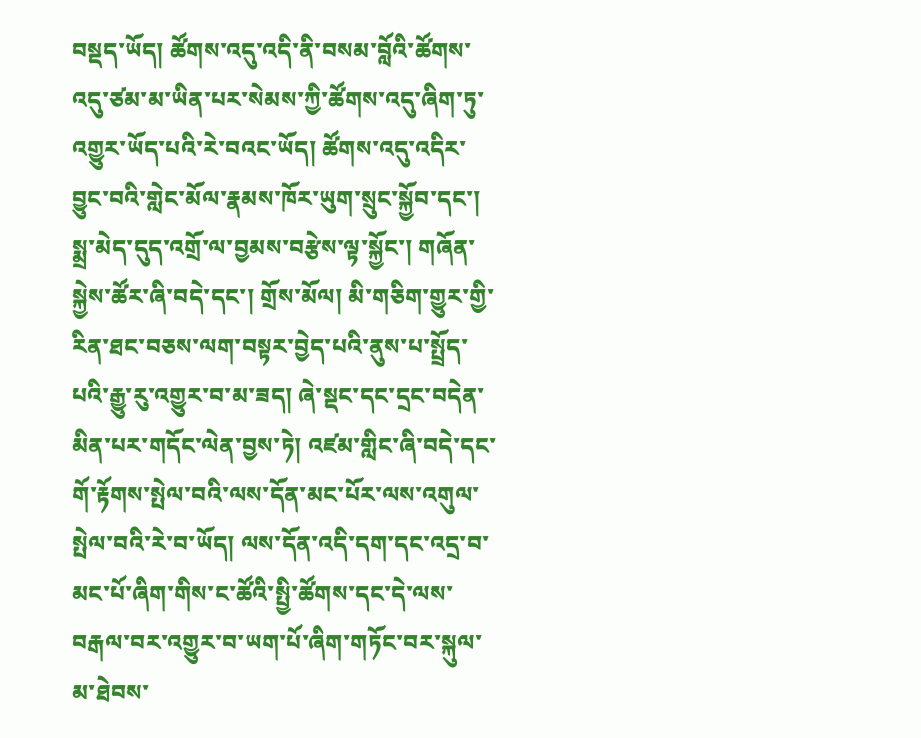བསྡད་ཡོད། ཚོགས་འདུ་འདི་ནི་བསམ་བློའི་ཚོགས་འདུ་ཙམ་མ་ཡིན་པར་སེམས་ཀྱི་ཚོགས་འདུ་ཞིག་ཏུ་འགྱུར་ཡོད་པའི་རེ་བའང་ཡོད། ཚོགས་འདུ་འདིར་བྱུང་བའི་གླེང་མོལ་རྣམས་ཁོར་ཡུག་སྲུང་སྐྱོབ་དང་། སྨྲ་མེད་དུད་འགྲོ་ལ་བྱམས་བརྩེས་ལྟ་སྐྱོང་། གཞོན་སྐྱེས་ཚོར་ཞི་བདེ་དང་། གྲོས་མོལ། མི་གཅིག་གྱུར་གྱི་རིན་ཐང་བཅས་ལག་བསྟར་བྱེད་པའི་ནུས་པ་སྤྲོད་པའི་རྒྱུ་རུ་འགྱུར་བ་མ་ཟད། ཞེ་སྡང་དང་དྲང་བདེན་མིན་པར་གདོང་ལེན་བྱས་ཏེ། འཛམ་གླིང་ཞི་བདེ་དང་གོ་རྟོགས་སྤེལ་བའི་ལས་དོན་མང་པོར་ལས་འགུལ་སྤེལ་བའི་རེ་བ་ཡོད། ལས་དོན་འདི་དག་དང་འདྲ་བ་མང་པོ་ཞིག་གིས་ང་ཚོའི་སྤྱི་ཚོགས་དང་དེ་ལས་བརྒལ་བར་འགྱུར་བ་ཡག་པོ་ཞིག་གཏོང་བར་སྐུལ་མ་ཐེབས་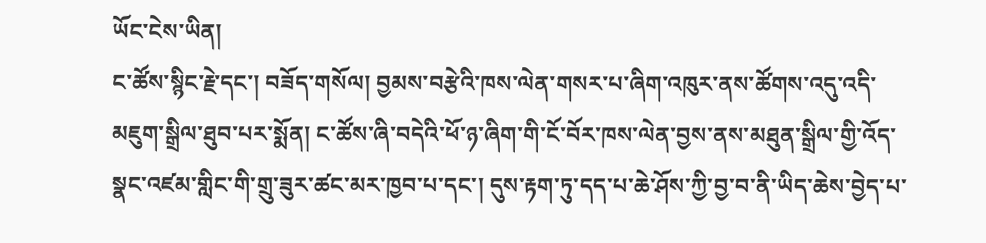ཡོང་ངེས་ཡིན།
ང་ཚོས་སྙིང་རྗེ་དང་། བཟོད་གསོལ། བྱམས་བརྩེའི་ཁས་ལེན་གསར་པ་ཞིག་འཁུར་ནས་ཚོགས་འདུ་འདི་མཇུག་སྒྲིལ་ཐུབ་པར་སྨོན། ང་ཚོས་ཞི་བདེའི་ཕོ་ཉ་ཞིག་གི་ངོ་བོར་ཁས་ལེན་བྱས་ནས་མཐུན་སྒྲིལ་གྱི་འོད་སྣང་འཛམ་གླིང་གི་གྲུ་ཟུར་ཚང་མར་ཁྱབ་པ་དང་། དུས་རྟག་ཏུ་དད་པ་ཆེ་ཤོས་ཀྱི་བྱ་བ་ནི་ཡིད་ཆེས་བྱེད་པ་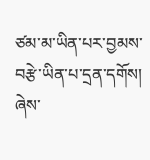ཙམ་མ་ཡིན་པར་བྱམས་བརྩེ་ཡིན་པ་དྲན་དགོས། ཞེས་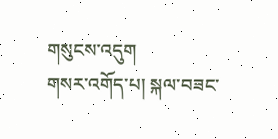གསུངས་འདུག
གསར་འགོད་པ། སྐལ་བཟང་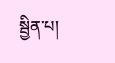སྦྱིན་པ།